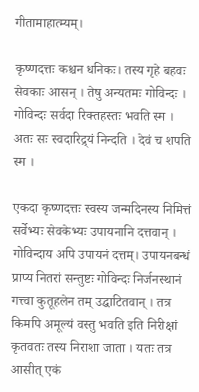गीतामाहात्म्यम्।

कृष्णदत्तः कश्चन धनिकः। तस्य गृहे बहवः सेवकाः आसन् । तेषु अन्यतमः गोविन्दः । गोविन्दः सर्वदा रिक्तहस्तः भवति स्म । अतः सः स्वदारिद्र्यं निन्दति । देवं च शपति स्म ।

एकदा कृष्णदत्तः स्वस्य जन्मदिनस्य निमित्तं सर्वेभ्यः सेवकेभ्यः उपायनानि दत्तवान् । गोविन्दाय अपि उपायनं दत्तम्। उपायनबन्धं प्राप्य नितरां सन्तुष्टः गोविन्दः निर्जनस्थानं गत्त्वा कुतूहलेन तम् उद्घाटितवान् । तत्र किमपि अमूल्यं वस्तु भवति इति निरीक्षां कृतवतः तस्य निराशा जाता । यतः तत्र आसीत् एकं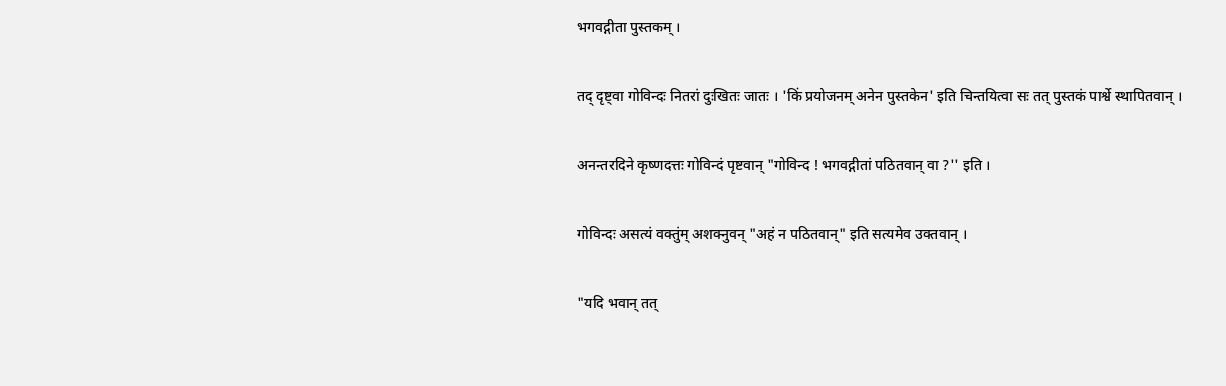भगवद्गीता पुस्तकम् ।

तद् दृष्ट्वा गोविन्दः नितरां दुःखितः जातः । 'किं प्रयोजनम् अनेन पुस्तकेन' इति चिन्तयित्वा सः तत् पुस्तकं पार्श्वे स्थापितवान् ।

अनन्तरदिने कृष्णदत्तः गोविन्दं पृष्टवान् "गोविन्द ! भगवद्गीतां पठितवान् वा ?'' इति ।

गोविन्दः असत्यं वक्तुंम् अशक्नुवन् "अहं न पठितवान्" इति सत्यमेव उक्तवान् ।

"यदि भवान् तत्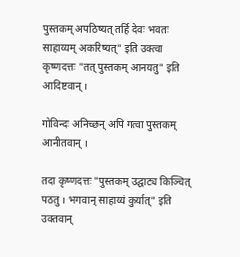पुस्तकम् अपठिष्यत् तर्हि देवः भवतः साहाय्यम् अकरिष्यत्" इति उक्त्वा कृष्णदत्तः "तत् पुस्तकम् आनयतु" इति आदिष्टवान् ।

गोविन्दः अनिच्छन् अपि गत्वा पुस्तकम् आनीतवान् ।

तदा कृष्णदत्तः "पुस्तकम् उद्घाट्य किञ्चित् पठतु । भगवान् साहाय्यं कुर्यात्" इति उक्तवान्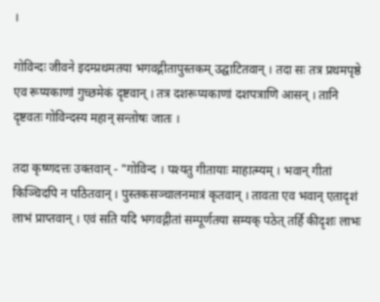।

गोविन्दः जीवने इदम्प्रथमतया भगवद्गीतापुस्तकम् उद्घाटितवान् । तदा सः तत्र प्रथमपृष्ठे एव रूप्यकाणां गुच्छमेकं दृष्टवान् । तत्र दशरूप्यकाणां दशपत्राणि आसन् । तानि दृष्टवतः गोविन्दस्य महान् सन्तोषः जातः ।

तदा कृष्णदत्तः उक्तवान् - "गोविन्द । पश्यतु गीतायाः माहात्म्यम् । भवान् गीतां किञ्चिदपि न पठितवान् । पुस्तकसञ्चालनमात्रं कृतवान् । तावता एव भवान् एतादृशं लाभं प्राप्तवान् । एवं सति यदि भगवद्गीतां सम्पूर्णतया सम्यक् पठेत् तर्हि कीदृशः लाभः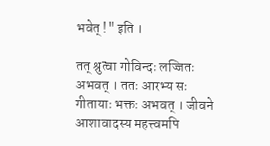भवेत् !" इति ।

तत् श्रुत्वा गोविन्दः लज्जितः अभवत् । ततः आरभ्य सः गीतायाः भक्तः अभवत् । जीवने आशावादस्य महत्त्वमपि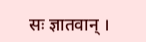सः ज्ञातवान् ।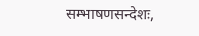सम्भाषणसन्देशः,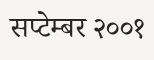सप्टेम्बर २००१